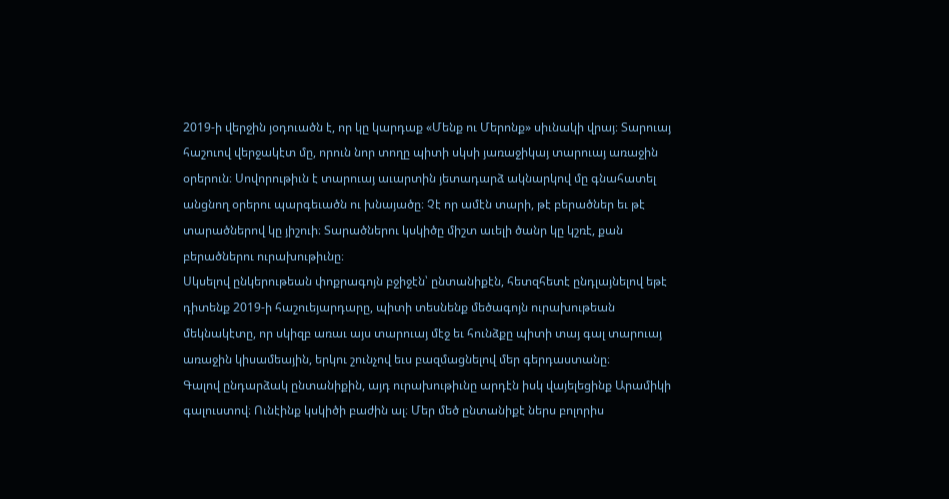2019-ի վերջին յօդուածն է, որ կը կարդաք «Մենք ու Մերոնք» սիւնակի վրայ։ Տարուայ հաշուով վերջակէտ մը, որուն նոր տողը պիտի սկսի յառաջիկայ տարուայ առաջին օրերուն։ Սովորութիւն է տարուայ աւարտին յետադարձ ակնարկով մը գնահատել անցնող օրերու պարգեւածն ու խնայածը։ Չէ որ ամէն տարի, թէ բերածներ եւ թէ տարածներով կը յիշուի։ Տարածներու կսկիծը միշտ աւելի ծանր կը կշռէ, քան բերածներու ուրախութիւնը։
Սկսելով ընկերութեան փոքրագոյն բջիջէն՝ ընտանիքէն, հետզհետէ ընդլայնելով եթէ դիտենք 2019-ի հաշուեյարդարը, պիտի տեսնենք մեծագոյն ուրախութեան մեկնակէտը, որ սկիզբ առաւ այս տարուայ մէջ եւ հունձքը պիտի տայ գալ տարուայ առաջին կիսամեային, երկու շունչով եւս բազմացնելով մեր գերդաստանը։
Գալով ընդարձակ ընտանիքին, այդ ուրախութիւնը արդէն իսկ վայելեցինք Արամիկի գալուստով։ Ունէինք կսկիծի բաժին ալ։ Մեր մեծ ընտանիքէ ներս բոլորիս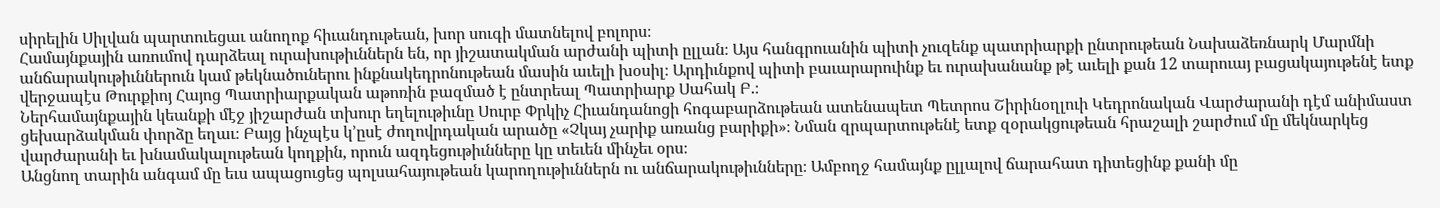սիրելին Սիլվան պարտուեցաւ անողոք հիւանդութեան, խոր սուգի մատնելով բոլորս։
Համայնքային առումով դարձեալ ուրախութիւններն են, որ յիշատակման արժանի պիտի ըլլան։ Այս հանգրուանին պիտի չուզենք պատրիարքի ընտրութեան Նախաձեռնարկ Մարմնի անճարակութիւններուն կամ թեկնածուներու ինքնակեդրոնութեան մասին աւելի խօսիլ։ Արդիւնքով պիտի բաւարարուինք եւ ուրախանանք թէ աւելի քան 12 տարուայ բացակայութենէ ետք վերջապէս Թուրքիոյ Հայոց Պատրիարքական աթոռին բազմած է ընտրեալ Պատրիարք Սահակ Բ.։
Ներհամայնքային կեանքի մէջ յիշարժան տխուր եղելութիւնը Սուրբ Փրկիչ Հիւանդանոցի հոգաբարձութեան ատենապետ Պետրոս Շիրինօղլուի Կեդրոնական Վարժարանի դէմ անիմաստ ցեխարձակման փորձը եղաւ։ Բայց ինչպէս կ՚ըսէ ժողովրդական արածը «Չկայ չարիք առանց բարիքի»։ Նման զրպարտութենէ ետք զօրակցութեան հրաշալի շարժում մը մեկնարկեց վարժարանի եւ խնամակալութեան կողքին, որուն ազդեցութիւնները կը տեւեն մինչեւ օրս։
Անցնող տարին անգամ մը եւս ապացուցեց պոլսահայութեան կարողութիւններն ու անճարակութիւնները։ Ամբողջ համայնք ըլլալով ճարահատ դիտեցինք քանի մը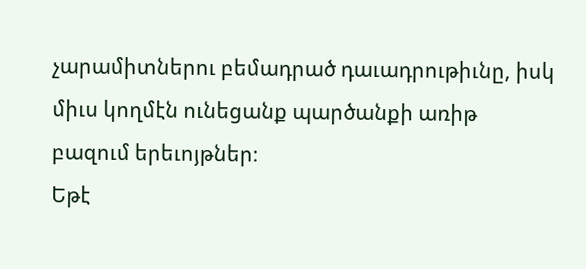չարամիտներու բեմադրած դաւադրութիւնը, իսկ միւս կողմէն ունեցանք պարծանքի առիթ բազում երեւոյթներ։
Եթէ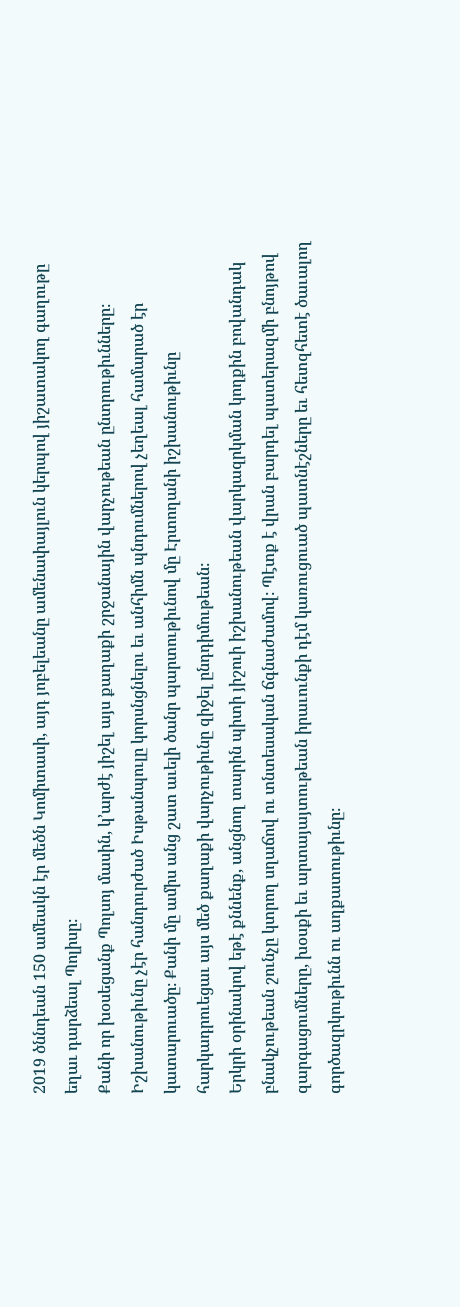2019 ծննդեան 150 ամեակն էր մեծն Կոմիտասի, այդ յոբելեանը ամենափայլուն կերպով յիշատակող գաղութը եղաւ դարձեալ Պոլիսը։
Քանի որ խօսեցանք Պոլսոյ մասին, կ՚արժէ յիշել այս քաղաքի շրջանային վարչութեան ընտրութիւնները։ Իշխանութիւնը չէր հանդուրժած Իսթանպուլը կորսնցնելու եւ անհիմն պնդումներով չեղեալ համարած էր կատարուածը։ Քանի մը ամիս անց շատ աւելի ծանր պարտութիւնով մը Էրտողանի իշխանութիւնը հարկադրուեցաւ այս մեծ քաղաքի վարչութիւնը զիջել ընդդիմութեան։
Երկրի օրինակով եթէ քննենք, անցնող տարին պիտի յիշուի իշխանութեան վարկազրկման կողքին բովանդակ բնակչութեան շունչը կտրող սղաճով ու տնտեսական ճգնաժամով։ Պէտք է վրան բարդել պատերազմի բնոյթով զարգացումները, խօսքի եւ արտայայտութեան իրաւունքի դէմ կառուցուած պատնէշները եւ հետզհետէ ծաւալող գործազրկութիւնն ու աղքատութիւնը։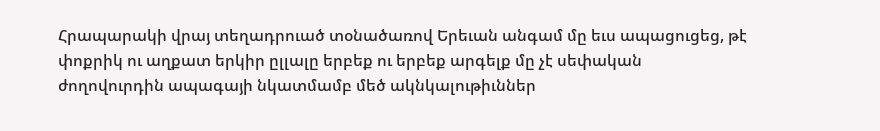Հրապարակի վրայ տեղադրուած տօնածառով Երեւան անգամ մը եւս ապացուցեց, թէ փոքրիկ ու աղքատ երկիր ըլլալը երբեք ու երբեք արգելք մը չէ սեփական ժողովուրդին ապագայի նկատմամբ մեծ ակնկալութիւններ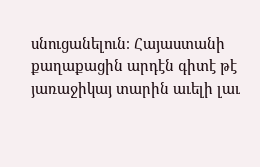սնուցանելուն։ Հայաստանի քաղաքացին արդէն գիտէ թէ յառաջիկայ տարին աւելի լաւ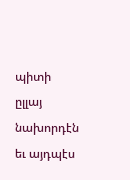պիտի ըլլայ նախորդէն եւ այդպէս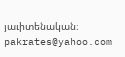յաւիտենական։
pakrates@yahoo.com